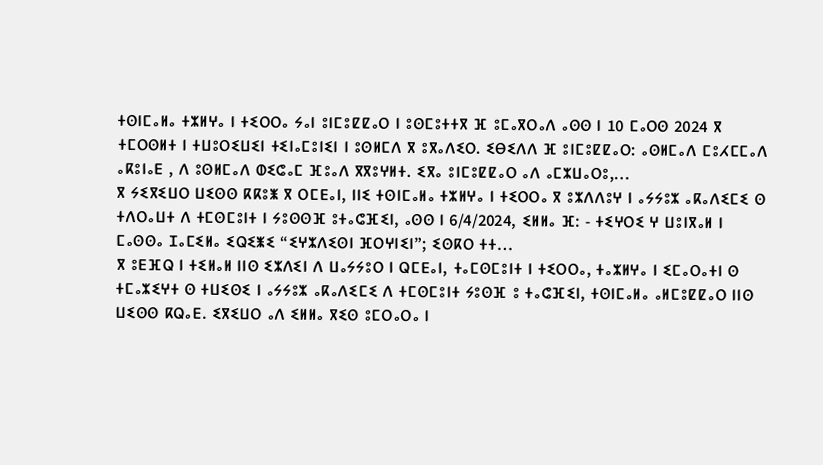ⵜⵙⵏⵎⴰⵍⴰ ⵜⵣⵍⵖⴰ ⵏ ⵜⵉⵔⵔⴰ ⵢⴰⵏ ⵓⵏⵎⵓⵇⵇⴰⵔ ⵏ ⵓⵙⵎⵓⵜⵜⴳ ⴼ ⵓⵎⴰⴳⵔⴰⴷ ⴰⵙⵙ ⵏ 10 ⵎⴰⵔⵙ 2024 ⴳ ⵜⵎⵔⵙⵍⵜ ⵏ ⵜⵡⵓⵔⵉⵡⵉⵏ ⵜⵉⵏⴰⵎⵓⵏⵉⵏ ⵏ ⵓⵙⵍⵎⴷ ⴳ ⵓⴳⴰⴷⵉⵔ. ⵉⴱⵉⴷⴷ ⴼ ⵓⵏⵎⵓⵇⵇⴰⵔ: ⴰⵙⵍⵎⴰⴷ ⵎⵓⵃⵎⵎⴰⴷ ⴰⴽⵓⵏⴰⴹ , ⴷ ⵓⵙⵍⵎⴰⴷ ⵀⵉⵛⴰⵎ ⴼⵓⴰⴷ ⴳⴳⵓⵖⵍⵜ. ⵉⴳⴰ ⵓⵏⵎⵓⵇⵇⴰⵔ ⴰⴷ ⴰⵎⵣⵡⴰⵔⵓ,…
ⴳ ⵢⵉⴳⵉⵡⵔ ⵡⵉⵙⵙ ⴽⴽⵓⵥ ⴳ ⵔⵎⴹⴰⵏ, ⵏⵏⵉ ⵜⵙⵏⵎⴰⵍⴰ ⵜⵣⵍⵖⴰ ⵏ ⵜⵉⵔⵔⴰ ⴳ ⵓⵣⴷⴷⵓⵖ ⵏ ⴰⵢⵢⵓⵣ ⴰⴽⴰⴷⵉⵎⵉ ⵙ ⵜⴷⵔⴰⵡⵜ ⴷ ⵜⵎⵙⵎⵓⵏⵜ ⵏ ⵢⵓⵙⵙⴼ ⵓⵜⴰⵛⴼⵉⵏ, ⴰⵙⵙ ⵏ 6/4/2024, ⵉⵍⵍⴰ ⴼ: - ⵜⵉⵖⵔⵉ ⵖ ⵡⵓⵏⴳⴰⵍ ⵏ ⵎⴰⵙⵙⴰ ⵊⴰⵎⵉⵍⴰ ⵉⵕⵉⵥⵉ “ⵉⵖⵣⴷⵉⵙⵏ ⴼⵔⵖⵏⵉⵏ”; ⵉⵙⴽⵔ ⵜⵜ…
ⴳ ⵓⴹⴼⵕ ⵏ ⵜⵉⵍⴰⵍ ⵏⵏⵙ ⵉⵣⴷⵉⵏ ⴷ ⵡⴰⵢⵢⵓⵔ ⵏ ⵕⵎⴹⴰⵏ, ⵜⴰⵎⵙⵎⵓⵏⵜ ⵏ ⵜⵉⵔⵔⴰ, ⵜⴰⵣⵍⵖⴰ ⵏ ⵉⵎⴰⵔⴰⵜⵏ ⵙ ⵜⵎⴰⵣⵉⵖⵜ ⵙ ⵜⵡⵉⵙⵉ ⵏ ⴰⵢⵢⵓⵣ ⴰⴽⴰⴷⵉⵎⵉ ⴷ ⵜⵎⵙⵎⵓⵏⵜ ⵢⵓⵙⴼ ⵓ ⵜⴰⵛⴼⵉⵏ, ⵜⵙⵏⵎⴰⵍⴰ ⴰⵍⵎⵓⵇⵇⴰⵔ ⵏⵏⵙ ⵡⵉⵙⵙ ⴽⵕⴰⴹ. ⵉⴳⵉⵡⵔ ⴰⴷ ⵉⵍⵍⴰ ⴳⵉⵙ ⵓⵎⵔⴰⵔⴰ ⵏ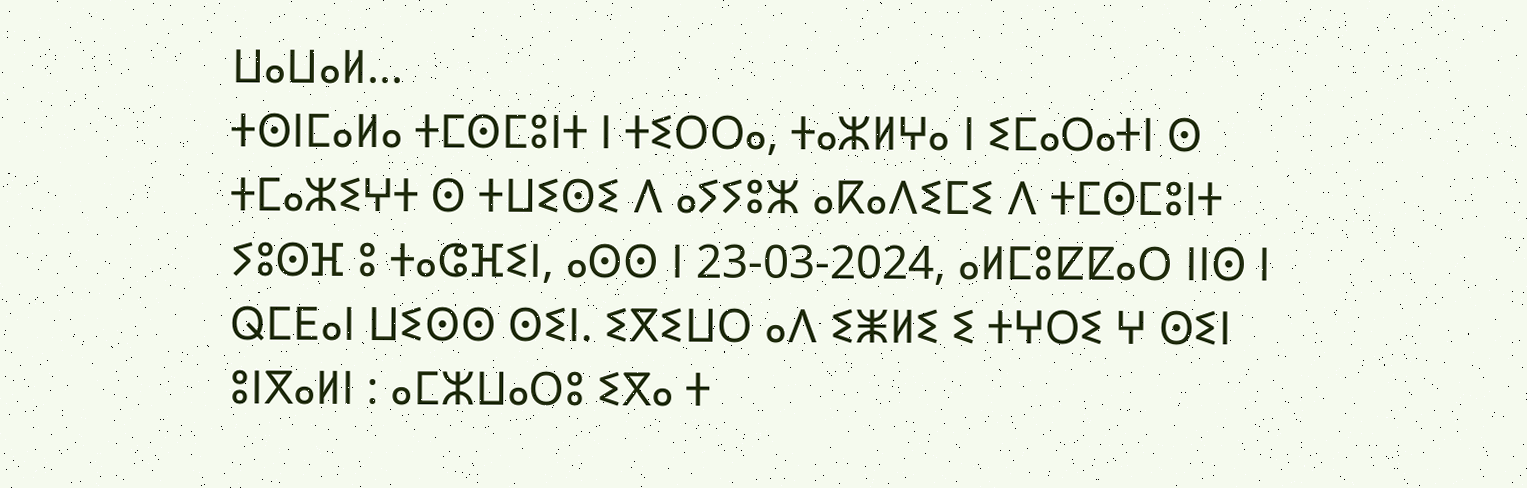ⵡⴰⵡⴰⵍ…
ⵜⵙⵏⵎⴰⵍⴰ ⵜⵎⵙⵎⵓⵏⵜ ⵏ ⵜⵉⵔⵔⴰ, ⵜⴰⵣⵍⵖⴰ ⵏ ⵉⵎⴰⵔⴰⵜⵏ ⵙ ⵜⵎⴰⵣⵉⵖⵜ ⵙ ⵜⵡⵉⵙⵉ ⴷ ⴰⵢⵢⵓⵣ ⴰⴽⴰⴷⵉⵎⵉ ⴷ ⵜⵎⵙⵎⵓⵏⵜ ⵢⵓⵙⴼ ⵓ ⵜⴰⵛⴼⵉⵏ, ⴰⵙⵙ ⵏ 23-03-2024, ⴰⵍⵎⵓⵇⵇⴰⵔ ⵏⵏⵙ ⵏ ⵕⵎⴹⴰⵏ ⵡⵉⵙⵙ ⵙⵉⵏ. ⵉⴳⵉⵡⵔ ⴰⴷ ⵉⵥⵍⵉ ⵉ ⵜⵖⵔⵉ ⵖ ⵙⵉⵏ ⵓⵏⴳⴰⵍⵏ : ⴰⵎⵣⵡⴰⵔⵓ ⵉⴳⴰ ⵜ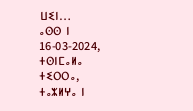ⵡⵉⵏ…
ⴰⵙⵙ ⵏ 16-03-2024, ⵜⵙⵏⵎⴰⵍⴰ ⵜⵉⵔⵔⴰ, ⵜⴰⵣⵍⵖⴰ ⵏ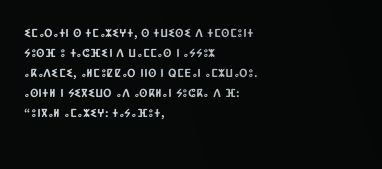ⵉⵎⴰⵔⴰⵜⵏ ⵙ ⵜⵎⴰⵣⵉⵖⵜ, ⵙ ⵜⵡⵉⵙⵉ ⴷ ⵜⵎⵙⵎⵓⵏⵜ ⵢⵓⵙⴼ ⵓ ⵜⴰⵛⴼⵉⵏ ⴷ ⵡⴰⵎⵎⴰⵙ ⵏ ⴰⵢⵢⵓⵣ ⴰⴽⴰⴷⵉⵎⵉ, ⴰⵍⵎⵓⵇⵇⴰⵔ ⵏⵏⵙ ⵏ ⵕⵎⴹⴰⵏ ⴰⵎⵣⵡⴰⵔⵓ. ⴰⵙⵏⵜⵍ ⵏ ⵢⵉⴳⵉⵡⵔ ⴰⴷ ⴰⵙⴽⵍⴰⵏ ⵢⵓⵛⴽⴰ ⴷ ⴼ: “ⵓⵏⴳⴰⵍ ⴰⵎⴰⵣⵉⵖ: ⵜⴰⵢⴰⴼⵓⵜ,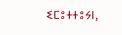ⵉⵎⵓⵜⵜⵓⵢⵏ,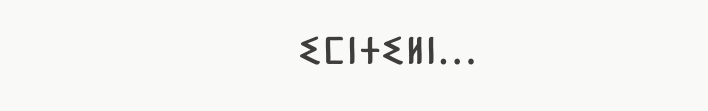ⵉⵎⵏⵜⵉⵍⵏ…